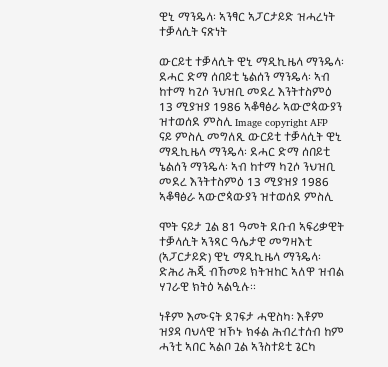ዊኒ ማንዴላ፡ ኣንፃር ኣፓርታይድ ዝሓረነት ተቓላሲት ናጽነት

ውርይቲ ተቓላሲት ዊኒ ማዲኪዜላ ማንዴላ፡ ደሓር ድማ ሰበይቲ ኔልሰን ማንዴላ፡ ኣብ ከተማ ካጊሶ ንህዝቢ መደረ እንትተስምዕ 13 ሚያዝያ 1986 ኣቆፃፅራ ኣውሮጳውያን ዝተወሰደ ምስሊ Image copyright AFP
ናይ ምስሊ መግለጺ ውርይቲ ተቓላሲት ዊኒ ማዲኪዜላ ማንዴላ፡ ደሓር ድማ ሰበይቲ ኔልሰን ማንዴላ፡ ኣብ ከተማ ካጊሶ ንህዝቢ መደረ እንትተስምዕ 13 ሚያዝያ 1986 ኣቆፃፅራ ኣውሮጳውያን ዝተወሰደ ምስሊ

ሞት ናይታ ጓል 81 ዓመት ደቡብ ኣፍሪቃዊት ተቓላሲት ኣንጻር ዓሌታዊ መግዛእቲ (ኣፓርታይድ) ዊኒ ማዲኪዜላ ማንዴላ፡ ድሕሪ ሕጂ ብኸመይ ክትዝከር ኣለዋ ዝብል ሃገራዊ ክትዕ ኣልዒሉ።

ነቶም እሙናት ደገፍታ ሓዊስካ፡ እቶም ዝያዳ ባህላዊ ዝኾኑ ክፋል ሕብረተሰብ ከም ሓንቲ ኣበር ኣልቦ ጓል ኣንስተይቲ ጌርካ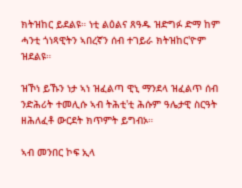ክትዝከር ይደልዩ። ነቲ ልዕልና ጸዓዱ ዝድግፉ ድማ ከም ሓንቲ ጎነጻዊትን ኣበረኛን ሰብ ተገይራ ክትዝከር'ዮም ዝደልዩ።

ዝኾነ ይኹን ነታ ኣነ ዝፈልጣ ዊኒ ማንደላ ዝፈልጥ ሰብ ንድሕሪት ተመሊሱ ኣብ ትሕቲ'ቲ ሕሱም ዓሌታዊ ስርዓት ዘሕለፈቶ ውርደት ክጥምት ይግብኦ።

ኣብ መንበር ኮፍ ኢላ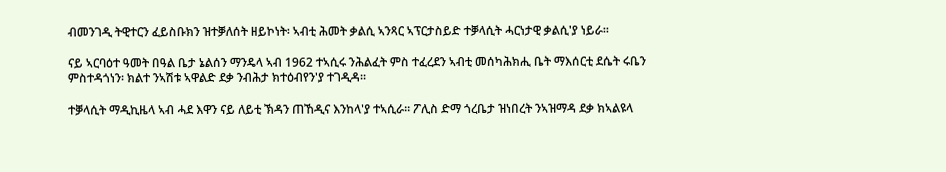ብመንገዲ ትዊተርን ፈይስቡክን ዝተቓለሰት ዘይኮነት፡ ኣብቲ ሕመት ቃልሲ ኣንጻር ኣፕርታስይድ ተቓላሲት ሓርነታዊ ቃልሲ'ያ ነይራ።

ናይ ኣርባዕተ ዓመት በዓል ቤታ ኔልሰን ማንዴላ ኣብ 1962 ተኣሲሩ ንሕልፈት ምስ ተፈረደን ኣብቲ መሰካሕክሒ ቤት ማእሰርቲ ደሴት ሩቤን ምስተዳጎነን፡ ክልተ ንኣሽቱ ኣዋልድ ደቃ ንብሕታ ክተዕብየን'ያ ተገዲዳ።

ተቓላሲት ማዲኪዜላ ኣብ ሓደ እዋን ናይ ለይቲ ኽዳን ጠኸዲና እንከላ'ያ ተኣሲራ። ፖሊስ ድማ ጎረቤታ ዝነበረት ንኣዝማዳ ደቃ ክኣልዩላ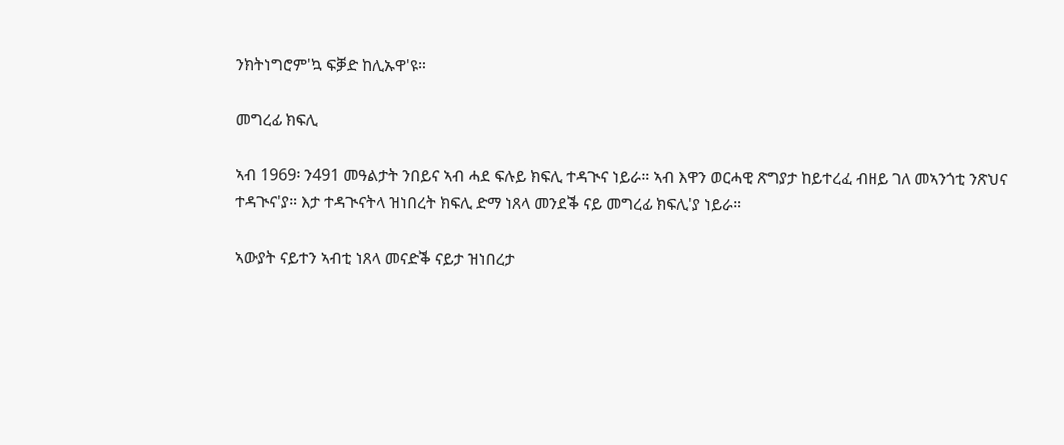ንክትነግሮም'ኳ ፍቓድ ከሊኡዋ'ዩ።

መግረፊ ክፍሊ

ኣብ 1969፡ ን491 መዓልታት ንበይና ኣብ ሓደ ፍሉይ ክፍሊ ተዳጒና ነይራ። ኣብ እዋን ወርሓዊ ጽግያታ ከይተረፈ ብዘይ ገለ መኣንጎቲ ንጽህና ተዳጒና'ያ። እታ ተዳጒናትላ ዝነበረት ክፍሊ ድማ ነጸላ መንደቕ ናይ መግረፊ ክፍሊ'ያ ነይራ።

ኣውያት ናይተን ኣብቲ ነጸላ መናድቕ ናይታ ዝነበረታ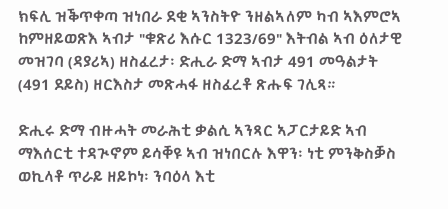ክፍሊ ዝቕጥቀጣ ዝነበራ ደቂ ኣንስትዮ ንዘልኣለም ካብ ኣእምሮኣ ከምዘይወጽእ ኣብታ "ቁጽሪ እሱር 1323/69" እትብል ኣብ ዕለታዊ መዝገባ (ዳያሪኣ) ዘስፈረታ፡ ድሒራ ድማ ኣብታ 491 መዓልታት (491 ደይስ) ዘርእስታ መጽሓፋ ዘስፈረቶ ጽሑፍ ገሊጻ።

ድሒሩ ድማ ብዙሓት መራሕቲ ቃልሲ ኣንጻር ኣፓርታይድ ኣብ ማእሰርቲ ተዳጒኖም ይሳቐዩ ኣብ ዝነበርሉ እዋን፡ ነቲ ምንቅስቓስ ወኪላቶ ጥራይ ዘይኮነ፡ ንባዕላ እቲ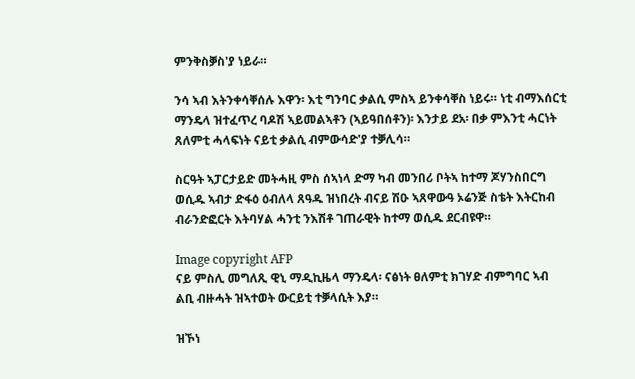ምንቅስቓስ'ያ ነይራ።

ንሳ ኣብ እትንቀሳቐሰሉ እዋን፡ እቲ ግንባር ቃልሲ ምስኣ ይንቀሳቐስ ነይሩ። ነቲ ብማእሰርቲ ማንዴላ ዝተፈጥረ ባዶሽ ኣይመልኣቶን (ኣይዓበሰቶን)፡ እንታይ ደአ፡ በቃ ምእንቲ ሓርነት ጸለምቲ ሓላፍነት ናይቲ ቃልሲ ብምውሳድ'ያ ተቓሊሳ።

ስርዓት ኣፓርታይድ መትሓዚ ምስ ሰኣነላ ድማ ካብ መንበሪ ቦትኣ ከተማ ጆሃንስበርግ ወሲዱ ኣብታ ድፋዕ ዕብለላ ጸዓዱ ዝነበረት ብናይ ሽዑ ኣጸዋውዓ ኦሬንጅ ስቴት እትርከብ ብራንድፎርት እትባሃል ሓንቲ ንእሽቶ ገጠራዊት ከተማ ወሲዱ ደርብዩዋ።

Image copyright AFP
ናይ ምስሊ መግለጺ ዊኒ ማዲኪዜላ ማንዴላ፡ ናፅነት ፀለምቲ ክገሃድ ብምግባር ኣብ ልቢ ብዙሓት ዝኣተወት ውርይቲ ተቓላሲት እያ።

ዝኾነ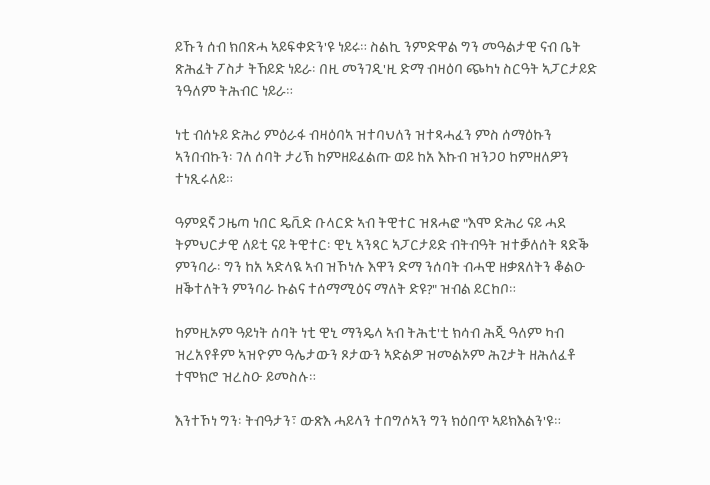ይኹን ሰብ ክበጽሓ ኣይፍቀድን'ዩ ነይሩ። ስልኪ ንምድዋል ግን መዓልታዊ ናብ ቤት ጽሕፈት ፖስታ ትኸይድ ነይራ፡ በዚ መንገዲ'ዚ ድማ ብዛዕባ ጭካነ ስርዓት ኣፓርታይድ ንዓለም ትሕብር ነይራ።

ነቲ ብሰኑይ ድሕሪ ምዕራፋ ብዛዕባኣ ዝተባህለን ዝተጻሓፈን ምስ ሰማዕኩን ኣንበብኩን፡ ገለ ሰባት ታሪኽ ከምዘይፈልጡ ወይ ከአ እኩብ ዝንጋዐ ከምዘለዎን ተነጺሩለይ።

ዓምደኛ ጋዜጣ ነበር ዴቪድ ቡላርድ ኣብ ትዊተር ዝጸሓፎ "እሞ ድሕሪ ናይ ሓደ ትምህርታዊ ለይቲ ናይ ትዊተር፡ ዊኒ ኣንጻር ኣፓርታይድ ብትብዓት ዝተቓለሰት ጻድቕ ምንባራ፡ ግን ከአ ኣድላዪ ኣብ ዝኾነሉ እዋን ድማ ንሰባት ብሓዊ ዘቃጸለትን ቆልዑ ዘቕተለትን ምንባራ ኩልና ተሰማሚዕና ማለት ድዩ?" ዝብል ይርከቦ።

ከምዚኦም ዓይነት ሰባት ነቲ ዊኒ ማንዴላ ኣብ ትሕቲ'ቲ ክሳብ ሕጂ ዓለም ካብ ዝረአየቶም ኣዝዮም ዓሌታውን ጾታውን ኣድልዎ ዝመልኦም ሕጊታት ዘሕለፈቶ ተሞክሮ ዝረስዑ ይመስሉ።

እንተኾነ ግን፡ ትብዓታን፣ ውጽእ ሓይላን ተበግሶኣን ግን ክዕበጥ ኣይክእልን'ዩ።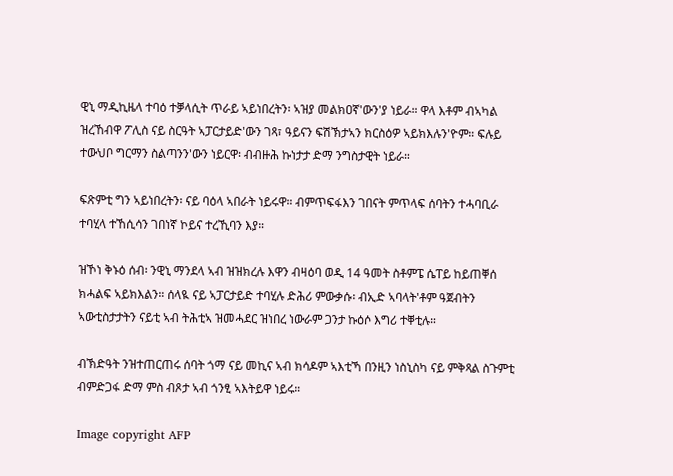ዊኒ ማዲኪዜላ ተባዕ ተቓላሲት ጥራይ ኣይነበረትን፡ ኣዝያ መልክዐኛ'ውን'ያ ነይራ። ዋላ እቶም ብኣካል ዝረኸብዋ ፖሊስ ናይ ስርዓት ኣፓርታይድ'ውን ገጻ፣ ዓይናን ፍሽኽታኣን ክርስዕዎ ኣይክእሉን'ዮም። ፍሉይ ተውህቦ ግርማን ስልጣንን'ውን ነይርዋ፡ ብብዙሕ ኩነታታ ድማ ንግስታዊት ነይራ።

ፍጽምቲ ግን ኣይነበረትን፡ ናይ ባዕላ ኣበራት ነይሩዋ። ብምጥፍፋእን ገበናት ምጥላፍ ሰባትን ተሓባቢራ ተባሂላ ተኸሲሳን ገበነኛ ኮይና ተረኺባን እያ።

ዝኾነ ቅኑዕ ሰብ፡ ንዊኒ ማንደላ ኣብ ዝዝክረሉ እዋን ብዛዕባ ወዲ 14 ዓመት ስቶምፔ ሴፐይ ከይጠቐሰ ክሓልፍ ኣይክእልን። ሰላዪ ናይ ኣፓርታይድ ተባሂሉ ድሕሪ ምውቃሱ፡ ብኢድ ኣባላት'ቶም ዓጀብትን ኣውቲስታታትን ናይቲ ኣብ ትሕቲኣ ዝመሓደር ዝነበረ ነውራም ጋንታ ኩዕሶ እግሪ ተቐቲሉ።

ብኽድዓት ንዝተጠርጠሩ ሰባት ጎማ ናይ መኪና ኣብ ክሳዶም ኣእቲኻ በንዚን ነስኒስካ ናይ ምቅጻል ስጉምቲ ብምድጋፋ ድማ ምስ ብጾታ ኣብ ጎንፂ ኣእትይዋ ነይሩ።

Image copyright AFP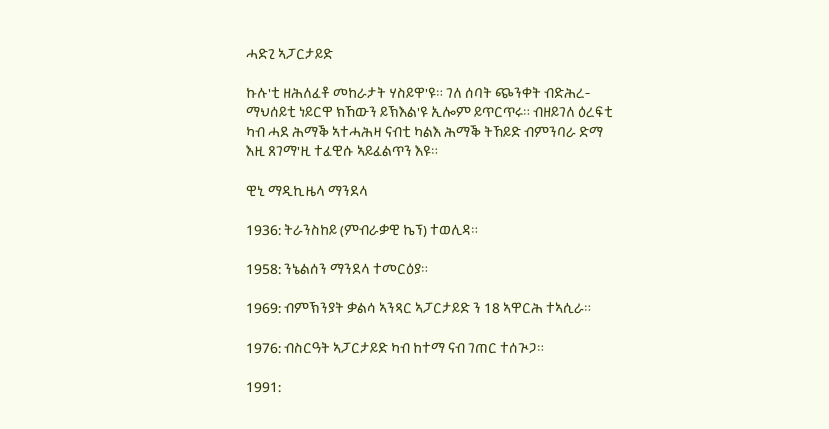ሓድጊ ኣፓርታይድ

ኩሉ'ቲ ዘሕለፈቶ መከራታት ሃስይዋ'ዩ። ገለ ሰባት ጭንቀት ብድሕረ-ማህሰይቲ ነይርዋ ክኸውን ይኽእል'ዩ ኢሎም ይጥርጥሩ። ብዘይገለ ዕረፍቲ ካብ ሓደ ሕማቕ ኣተሓሕዛ ናብቲ ካልእ ሕማቕ ትኸይድ ብምንባራ ድማ እዚ ጸገማ'ዚ ተፈዊሱ ኣይፈልጥን እዩ።

ዊኒ ማዲኪዜላ ማንደላ

1936: ትራንስከይ (ምብራቃዊ ኬፕ) ተወሊዳ።

1958: ንኔልሰን ማንደላ ተመርዕያ።

1969: ብምኽንያት ቃልሳ ኣንጻር ኣፓርታይድ ን 18 ኣዋርሕ ተኣሲራ።

1976: ብስርዓት ኣፓርታይድ ካብ ከተማ ናብ ገጠር ተሰጒጋ።

1991: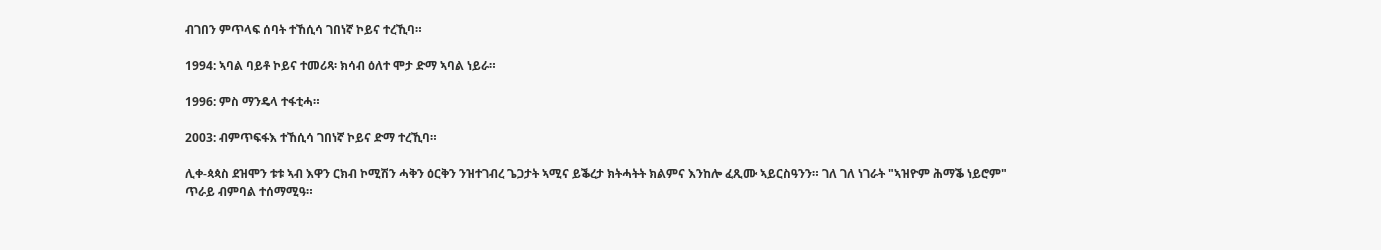ብገበን ምጥላፍ ሰባት ተኸሲሳ ገበነኛ ኮይና ተረኺባ።

1994: ኣባል ባይቶ ኮይና ተመሪጻ፡ ክሳብ ዕለተ ሞታ ድማ ኣባል ነይራ።

1996: ምስ ማንዴላ ተፋቲሓ።

2003: ብምጥፍፋእ ተኸሲሳ ገበነኛ ኮይና ድማ ተረኺባ።

ሊቀ-ጳጳስ ደዝሞን ቱቱ ኣብ እዋን ርክብ ኮሚሽን ሓቅን ዕርቅን ንዝተገብረ ጌጋታት ኣሚና ይቕረታ ክትሓትት ክልምና እንከሎ ፈጺሙ ኣይርስዓንን። ገለ ገለ ነገራት "ኣዝዮም ሕማቕ ነይሮም" ጥራይ ብምባል ተሰማሚዓ።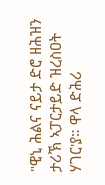"ዊኒ ሕልና ናይታ ድሮ ዘሕዝን ታሪኽ ኣፓርታይድ ዝረስዐት ሃገር'ያ። ዋላ ድሕሪ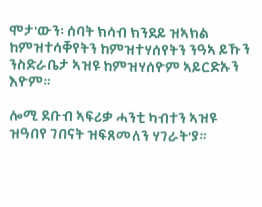ሞታ'ውን፡ ሰባት ክሳብ ክንደይ ዝኣክል ከምዝተሳቐየትን ከምዝተሃሰየትን ንዓኣ ይኹን ንስድራቤታ ኣዝዩ ከምዝሃሰዮም ኣይርድኡን እዮም።

ሎሚ ደቡብ ኣፍሪቃ ሓንቲ ካብተን ኣዝዩ ዝዓበየ ገበናት ዝፍጸመለን ሃገራት'ያ።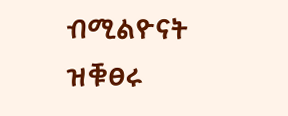ብሚልዮናት ዝቑፀሩ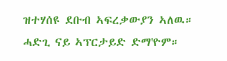ዝተሃሰዩ ደቡብ ኣፍረቃውያን ኣለዉ። ሓድጊ ናይ ኣፕርታይድ ድማ'ዮም።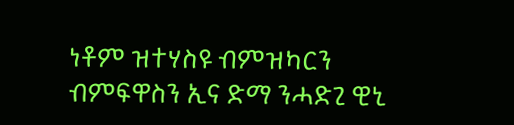ነቶም ዝተሃስዩ ብምዝካርን ብምፍዋስን ኢና ድማ ንሓድጊ ዊኒ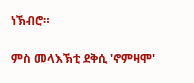ነኽብሮ።

ምስ መላእኽቲ ደቅሲ 'ኖምዛሞ'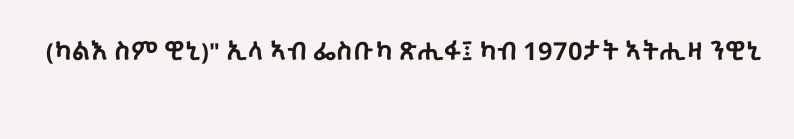(ካልእ ስም ዊኒ)" ኢላ ኣብ ፌስቡካ ጽሒፋ፤ ካብ 1970ታት ኣትሒዛ ንዊኒ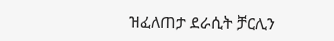ዝፈለጠታ ደራሲት ቻርሊን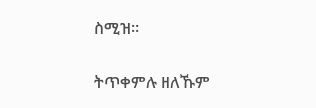ስሚዝ።

ትጥቀምሉ ዘለኹም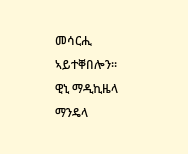መሳርሒ ኣይተቐበሎን።
ዊኒ ማዲኪዜላ ማንዴላ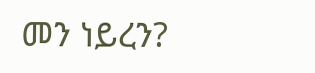መን ነይረን?